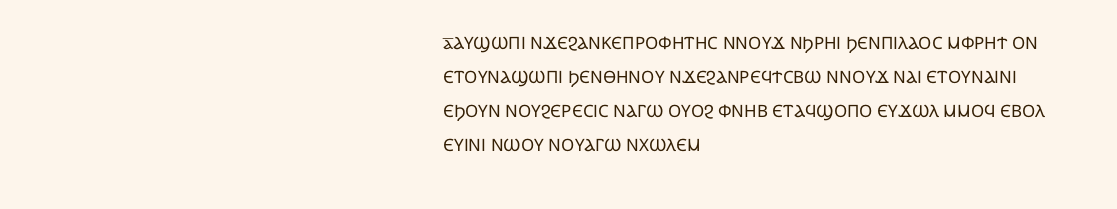ⲁ̅ⲀⲨϢⲰⲠⲒ ⲚϪⲈϨⲀⲚⲔⲈⲠⲢⲞⲪⲎⲦⲎⲤ ⲚⲚⲞⲨϪ ⲚϦⲢⲎⲒ ϦⲈⲚⲠⲒⲖⲀⲞⲤ ⲘⲪⲢⲎϮ ⲞⲚ ⲈⲦⲞⲨⲚⲀϢⲰⲠⲒ ϦⲈⲚⲐⲎⲚⲞⲨ ⲚϪⲈϨⲀⲚⲢⲈϤϮⲤⲂⲰ ⲚⲚⲞⲨϪ ⲚⲀⲒ ⲈⲦⲞⲨⲚⲀⲒⲚⲒ ⲈϦⲞⲨⲚ ⲚⲞⲨϨⲈⲢⲈⲤⲒⲤ ⲚⲀⲄⲰ ⲞⲨⲞϨ ⲪⲚⲎⲂ ⲈⲦⲀϤϢⲞⲠⲞ ⲈⲨϪⲰⲖ ⲘⲘⲞϤ ⲈⲂⲞⲖ ⲈⲨⲒⲚⲒ ⲚⲰⲞⲨ ⲚⲞⲨⲀⲄⲰ ⲚⲬⲰⲖⲈⲘ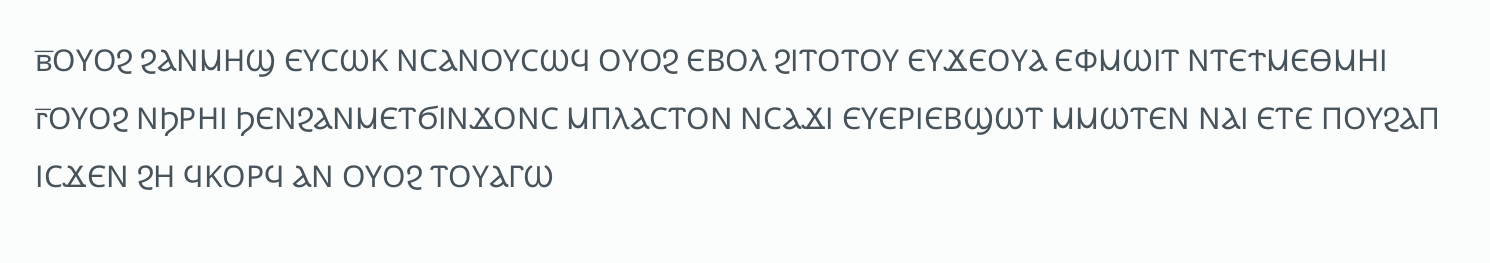ⲃ̅ⲞⲨⲞϨ ϨⲀⲚⲘⲎϢ ⲈⲨⲤⲰⲔ ⲚⲤⲀⲚⲞⲨⲤⲰϤ ⲞⲨⲞϨ ⲈⲂⲞⲖ ϨⲒⲦⲞⲦⲞⲨ ⲈⲨϪⲈⲞⲨⲀ ⲈⲪⲘⲰⲒⲦ ⲚⲦⲈϮⲘⲈⲐⲘⲎⲒ
ⲅ̅ⲞⲨⲞϨ ⲚϦⲢⲎⲒ ϦⲈⲚϨⲀⲚⲘⲈⲦϬⲒⲚϪⲞⲚⲤ ⲘⲠⲖⲀⲤⲦⲞⲚ ⲚⲤⲀϪⲒ ⲈⲨⲈⲢⲒⲈⲂϢⲰⲦ ⲘⲘⲰⲦⲈⲚ ⲚⲀⲒ ⲈⲦⲈ ⲠⲞⲨϨⲀⲠ ⲒⲤϪⲈⲚ ϨⲎ ϤⲔⲞⲢϤ ⲀⲚ ⲞⲨⲞϨ ⲦⲞⲨⲀⲄⲰ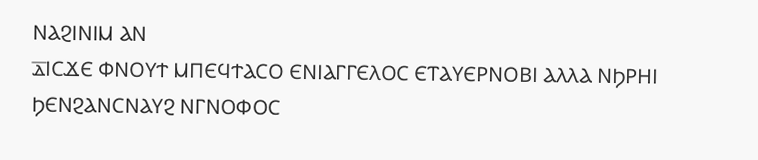ⲚⲀϨⲒⲚⲒⲘ ⲀⲚ
ⲇ̅ⲒⲤϪⲈ ⲪⲚⲞⲨϮ ⲘⲠⲈϤϮⲀⲤⲞ ⲈⲚⲒⲀⲄⲄⲈⲖⲞⲤ ⲈⲦⲀⲨⲈⲢⲚⲞⲂⲒ ⲀⲖⲖⲀ ⲚϦⲢⲎⲒ ϦⲈⲚϨⲀⲚⲤⲚⲀⲨϨ ⲚⲄⲚⲞⲪⲞⲤ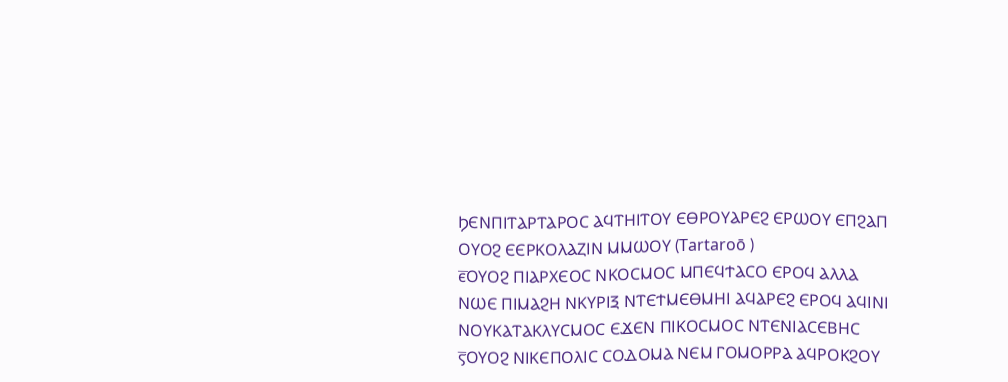ϦⲈⲚⲠⲒⲦⲀⲢⲦⲀⲢⲞⲤ ⲀϤⲦⲎⲒⲦⲞⲨ ⲈⲐⲢⲞⲨⲀⲢⲈϨ ⲈⲢⲰⲞⲨ ⲈⲠϨⲀⲠ ⲞⲨⲞϨ ⲈⲈⲢⲔⲞⲖⲀⲌⲒⲚ ⲘⲘⲰⲞⲨ (Tartaroō )
ⲉ̅ⲞⲨⲞϨ ⲠⲒⲀⲢⲬⲈⲞⲤ ⲚⲔⲞⲤⲘⲞⲤ ⲘⲠⲈϤϮⲀⲤⲞ ⲈⲢⲞϤ ⲀⲖⲖⲀ ⲚⲰⲈ ⲠⲒⲘⲀϨⲎ ⲚⲔⲨⲢⲒⲜ ⲚⲦⲈϮⲘⲈⲐⲘⲎⲒ ⲀϤⲀⲢⲈϨ ⲈⲢⲞϤ ⲀϤⲒⲚⲒ ⲚⲞⲨⲔⲀⲦⲀⲔⲖⲨⲤⲘⲞⲤ ⲈϪⲈⲚ ⲠⲒⲔⲞⲤⲘⲞⲤ ⲚⲦⲈⲚⲒⲀⲤⲈⲂⲎⲤ
ⲋ̅ⲞⲨⲞϨ ⲚⲒⲔⲈⲠⲞⲖⲒⲤ ⲤⲞⲆⲞⲘⲀ ⲚⲈⲘ ⲄⲞⲘⲞⲢⲢⲀ ⲀϤⲢⲞⲔϨⲞⲨ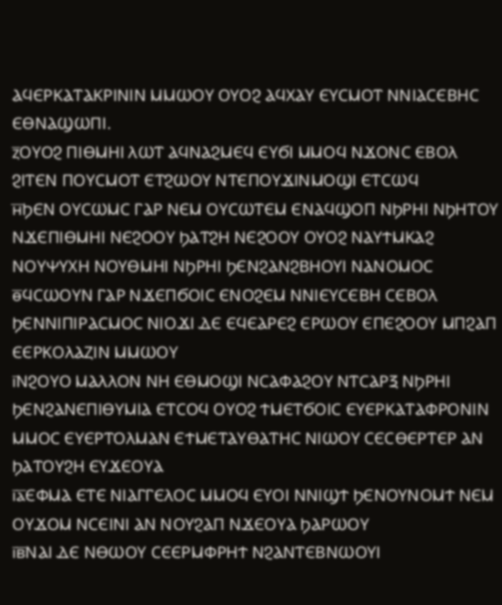ⲀϤⲈⲢⲔⲀⲦⲀⲔⲢⲒⲚⲒⲚ ⲘⲘⲰⲞⲨ ⲞⲨⲞϨ ⲀϤⲬⲀⲨ ⲈⲨⲤⲘⲞⲦ ⲚⲚⲒⲀⲤⲈⲂⲎⲤ ⲈⲐⲚⲀϢⲰⲠⲒ.
ⲍ̅ⲞⲨⲞϨ ⲠⲒⲐⲘⲎⲒ ⲖⲰⲦ ⲀϤⲚⲀϨⲘⲈϤ ⲈⲨϬⲒ ⲘⲘⲞϤ ⲚϪⲞⲚⲤ ⲈⲂⲞⲖ ϨⲒⲦⲈⲚ ⲠⲞⲨⲤⲘⲞⲦ ⲈⲦϨⲰⲞⲨ ⲚⲦⲈⲠⲞⲨϪⲒⲚⲘⲞϢⲒ ⲈⲦⲤⲰϤ
ⲏ̅ϦⲈⲚ ⲞⲨⲤⲰⲘⲤ ⲄⲀⲢ ⲚⲈⲘ ⲞⲨⲤⲰⲦⲈⲘ ⲈⲚⲀϤϢⲞⲠ ⲚϦⲢⲎⲒ ⲚϦⲎⲦⲞⲨ ⲚϪⲈⲠⲒⲐⲘⲎⲒ ⲚⲈϨⲞⲞⲨ ϦⲀⲦϨⲎ ⲚⲈϨⲞⲞⲨ ⲞⲨⲞϨ ⲚⲀⲨϮⲘⲔⲀϨ ⲚⲞⲨⲮⲨⲬⲎ ⲚⲞⲨⲐⲘⲎⲒ ⲚϦⲢⲎⲒ ϦⲈⲚϨⲀⲚϨⲂⲎⲞⲨⲒ ⲚⲀⲚⲞⲘⲞⲤ
ⲑ̅ϤⲤⲰⲞⲨⲚ ⲄⲀⲢ ⲚϪⲈⲠϬⲞⲒⲤ ⲈⲚⲞϨⲈⲘ ⲚⲚⲒⲈⲨⲤⲈⲂⲎ ⲤⲈⲂⲞⲖ ϦⲈⲚⲚⲒⲠⲒⲢⲀⲤⲘⲞⲤ ⲚⲒⲞϪⲒ ⲆⲈ ⲈϤⲈⲀⲢⲈϨ ⲈⲢⲰⲞⲨ ⲈⲠⲈϨⲞⲞⲨ ⲘⲠϨⲀⲠ ⲈⲈⲢⲔⲞⲖⲀⲌⲒⲚ ⲘⲘⲰⲞⲨ
ⲓ̅ⲚϨⲞⲨⲞ ⲘⲀⲖⲖⲞⲚ ⲚⲎ ⲈⲐⲘⲞϢⲒ ⲚⲤⲀⲪⲀϨⲞⲨ ⲚⲦⲤⲀⲢⲜ ⲚϦⲢⲎⲒ ϦⲈⲚϨⲀⲚⲈⲠⲒⲐⲨⲘⲒⲀ ⲈⲦⲤⲞϤ ⲞⲨⲞϨ ϮⲘⲈⲦϬⲞⲒⲤ ⲈⲨⲈⲢⲔⲀⲦⲀⲪⲢⲞⲚⲒⲚ ⲘⲘⲞⲤ ⲈⲨⲈⲢⲦⲞⲖⲘⲀⲚ ⲈϮⲘⲈⲦⲀⲨⲐⲀⲦⲎⲤ ⲚⲒⲰⲞⲨ ⲤⲈⲤⲐⲈⲢⲦⲈⲢ ⲀⲚ ϦⲀⲦⲞⲨϨⲎ ⲈⲨϪⲈⲞⲨⲀ
ⲓ̅ⲁ̅ⲈⲪⲘⲀ ⲈⲦⲈ ⲚⲒⲀⲄⲄⲈⲖⲞⲤ ⲘⲘⲞϤ ⲈⲨⲞⲒ ⲚⲚⲒϢϮ ϦⲈⲚⲞⲨⲚⲞⲘϮ ⲚⲈⲘ ⲞⲨϪⲞⲘ ⲚⲤⲈⲒⲚⲒ ⲀⲚ ⲚⲞⲨϨⲀⲠ ⲚϪⲈⲞⲨⲀ ϦⲀⲢⲰⲞⲨ
ⲓ̅ⲃ̅ⲚⲀⲒ ⲆⲈ ⲚⲐⲰⲞⲨ ⲤⲈⲈⲢⲘⲪⲢⲎϮ ⲚϨⲀⲚⲦⲈⲂⲚⲰⲞⲨⲒ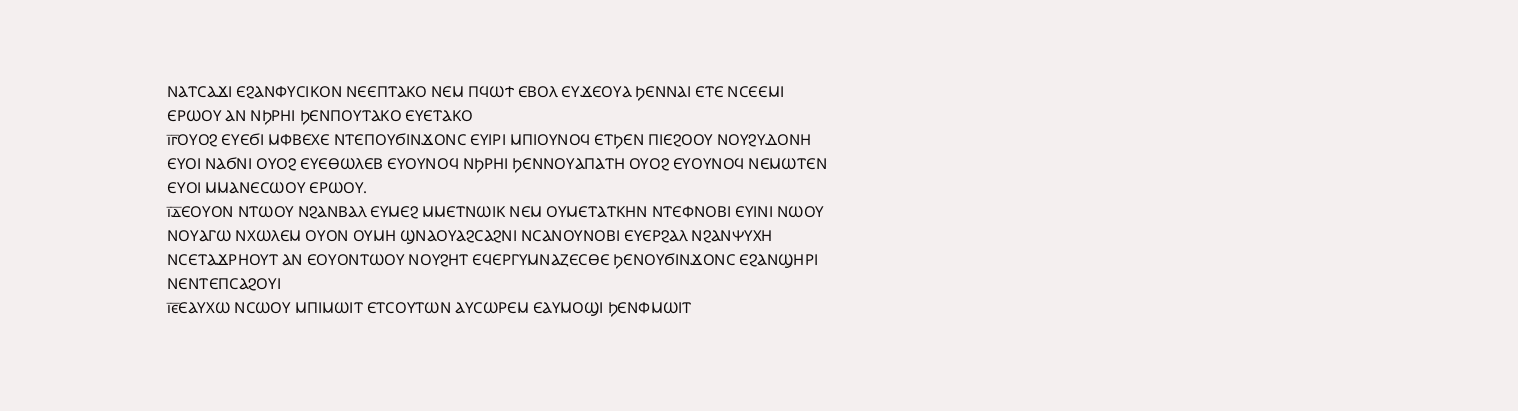ⲚⲀⲦⲤⲀϪⲒ ⲈϨⲀⲚⲪⲨⲤⲒⲔⲞⲚ ⲚⲈⲈⲠⲦⲀⲔⲞ ⲚⲈⲘ ⲠϤⲰϮ ⲈⲂⲞⲖ ⲈⲨϪⲈⲞⲨⲀ ϦⲈⲚⲚⲀⲒ ⲈⲦⲈ ⲚⲤⲈⲈⲘⲒ ⲈⲢⲰⲞⲨ ⲀⲚ ⲚϦⲢⲎⲒ ϦⲈⲚⲠⲞⲨⲦⲀⲔⲞ ⲈⲨⲈⲦⲀⲔⲞ
ⲓ̅ⲅ̅ⲞⲨⲞϨ ⲈⲨⲈϬⲒ ⲘⲪⲂⲈⲬⲈ ⲚⲦⲈⲠⲞⲨϬⲒⲚϪⲞⲚⲤ ⲈⲨⲒⲢⲒ ⲘⲠⲒⲞⲨⲚⲞϤ ⲈⲦϦⲈⲚ ⲠⲒⲈϨⲞⲞⲨ ⲚⲞⲨϨⲨⲆⲞⲚⲎ ⲈⲨⲞⲒ ⲚⲀϬⲚⲒ ⲞⲨⲞϨ ⲈⲨⲈⲐⲰⲖⲈⲂ ⲈⲨⲞⲨⲚⲞϤ ⲚϦⲢⲎⲒ ϦⲈⲚⲚⲞⲨⲀⲠⲀⲦⲎ ⲞⲨⲞϨ ⲈⲨⲞⲨⲚⲞϤ ⲚⲈⲘⲰⲦⲈⲚ ⲈⲨⲞⲒ ⲘⲘⲀⲚⲈⲤⲰⲞⲨ ⲈⲢⲰⲞⲨ.
ⲓ̅ⲇ̅ⲈⲞⲨⲞⲚ ⲚⲦⲰⲞⲨ ⲚϨⲀⲚⲂⲀⲖ ⲈⲨⲘⲈϨ ⲘⲘⲈⲦⲚⲰⲒⲔ ⲚⲈⲘ ⲞⲨⲘⲈⲦⲀⲦⲔⲎⲚ ⲚⲦⲈⲪⲚⲞⲂⲒ ⲈⲨⲒⲚⲒ ⲚⲰⲞⲨ ⲚⲞⲨⲀⲄⲰ ⲚⲬⲰⲖⲈⲘ ⲞⲨⲞⲚ ⲞⲨⲘⲎ ϢⲚⲀⲞⲨⲀϨⲤⲀϨⲚⲒ ⲚⲤⲀⲚⲞⲨⲚⲞⲂⲒ ⲈⲨⲈⲢϨⲀⲖ ⲚϨⲀⲚⲮⲨⲬⲎ ⲚⲤⲈⲦⲀϪⲢⲎⲞⲨⲦ ⲀⲚ ⲈⲞⲨⲞⲚⲦⲰⲞⲨ ⲚⲞⲨϨⲎⲦ ⲈϤⲈⲢⲄⲨⲘⲚⲀⲌⲈⲤⲐⲈ ϦⲈⲚⲞⲨϬⲒⲚϪⲞⲚⲤ ⲈϨⲀⲚϢⲎⲢⲒ ⲚⲈⲚⲦⲈⲠⲤⲀϨⲞⲨⲒ
ⲓ̅ⲉ̅ⲈⲀⲨⲬⲰ ⲚⲤⲰⲞⲨ ⲘⲠⲒⲘⲰⲒⲦ ⲈⲦⲤⲞⲨⲦⲰⲚ ⲀⲨⲤⲰⲢⲈⲘ ⲈⲀⲨⲘⲞϢⲒ ϦⲈⲚⲪⲘⲰⲒⲦ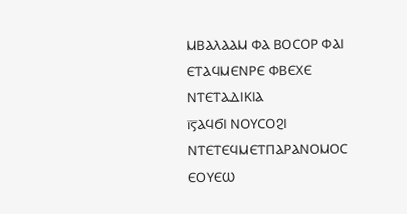ⲘⲂⲀⲖⲀⲀⲘ ⲪⲀ ⲂⲞⲤⲞⲢ ⲪⲀⲒ ⲈⲦⲀϤⲘⲈⲚⲢⲈ ⲪⲂⲈⲬⲈ ⲚⲦⲈⲦⲀⲆⲒⲔⲒⲀ
ⲓ̅ⲋ̅ⲀϤϬⲒ ⲚⲞⲨⲤⲞϨⲒ ⲚⲦⲈⲦⲈϤⲘⲈⲦⲠⲀⲢⲀⲚⲞⲘⲞⲤ ⲈⲞⲨⲈⲰ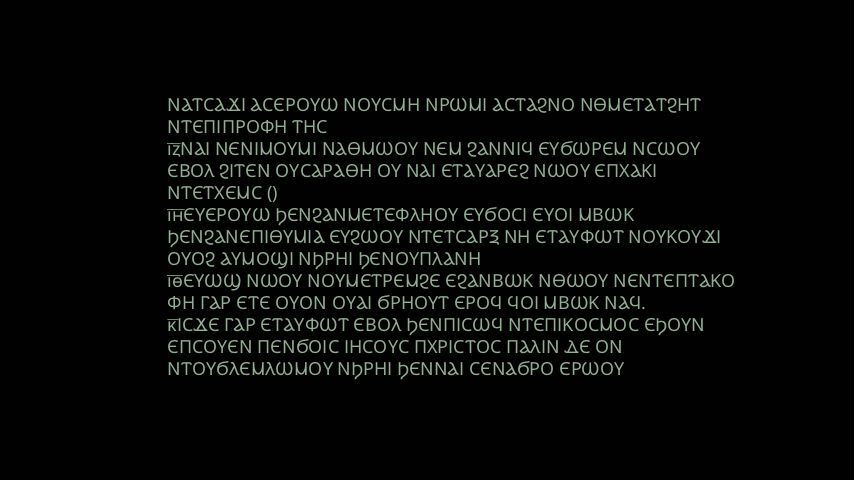ⲚⲀⲦⲤⲀϪⲒ ⲀⲤⲈⲢⲞⲨⲰ ⲚⲞⲨⲤⲘⲎ ⲚⲢⲰⲘⲒ ⲀⲤⲦⲀϨⲚⲞ ⲚⲐⲘⲈⲦⲀⲦϨⲎⲦ ⲚⲦⲈⲠⲒⲠⲢⲞⲪⲎ ⲦⲎⲤ
ⲓ̅ⲍ̅ⲚⲀⲒ ⲚⲈⲚⲒⲘⲞⲨⲘⲒ ⲚⲀⲐⲘⲰⲞⲨ ⲚⲈⲘ ϨⲀⲚⲚⲒϤ ⲈⲨϬⲰⲢⲈⲘ ⲚⲤⲰⲞⲨ ⲈⲂⲞⲖ ϨⲒⲦⲈⲚ ⲞⲨⲤⲀⲢⲀⲐⲎ ⲞⲨ ⲚⲀⲒ ⲈⲦⲀⲨⲀⲢⲈϨ ⲚⲰⲞⲨ ⲈⲠⲬⲀⲔⲒ ⲚⲦⲈⲦⲬⲈⲘⲤ ()
ⲓ̅ⲏ̅ⲈⲨⲈⲢⲞⲨⲰ ϦⲈⲚϨⲀⲚⲘⲈⲦⲈⲪⲖⲎⲞⲨ ⲈⲨϬⲞⲤⲒ ⲈⲨⲞⲒ ⲘⲂⲰⲔ ϦⲈⲚϨⲀⲚⲈⲠⲒⲐⲨⲘⲒⲀ ⲈⲨϨⲰⲞⲨ ⲚⲦⲈⲦⲤⲀⲢⲜ ⲚⲎ ⲈⲦⲀⲨⲪⲰⲦ ⲚⲞⲨⲔⲞⲨϪⲒ ⲞⲨⲞϨ ⲀⲨⲘⲞϢⲒ ⲚϦⲢⲎⲒ ϦⲈⲚⲞⲨⲠⲖⲀⲚⲎ
ⲓ̅ⲑ̅ⲈⲨⲰϢ ⲚⲰⲞⲨ ⲚⲞⲨⲘⲈⲦⲢⲈⲘϨⲈ ⲈϨⲀⲚⲂⲰⲔ ⲚⲐⲰⲞⲨ ⲚⲈⲚⲦⲈⲠⲦⲀⲔⲞ ⲪⲎ ⲄⲀⲢ ⲈⲦⲈ ⲞⲨⲞⲚ ⲞⲨⲀⲒ ϬⲢⲎⲞⲨⲦ ⲈⲢⲞϤ ϤⲞⲒ ⲘⲂⲰⲔ ⲚⲀϤ.
ⲕ̅ⲒⲤϪⲈ ⲄⲀⲢ ⲈⲦⲀⲨⲪⲰⲦ ⲈⲂⲞⲖ ϦⲈⲚⲠⲒⲤⲰϤ ⲚⲦⲈⲠⲒⲔⲞⲤⲘⲞⲤ ⲈϦⲞⲨⲚ ⲈⲠⲤⲞⲨⲈⲚ ⲠⲈⲚϬⲞⲒⲤ ⲒⲎⲤⲞⲨⲤ ⲠⲬⲢⲒⲤⲦⲞⲤ ⲠⲀⲖⲒⲚ ⲆⲈ ⲞⲚ ⲚⲦⲞⲨϬⲖⲈⲘⲖⲰⲘⲞⲨ ⲚϦⲢⲎⲒ ϦⲈⲚⲚⲀⲒ ⲤⲈⲚⲀϬⲢⲞ ⲈⲢⲰⲞⲨ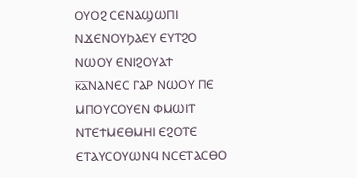ⲞⲨⲞϨ ⲤⲈⲚⲀϢⲰⲠⲒ ⲚϪⲈⲚⲞⲨϦⲀⲈⲨ ⲈⲨⲦϨⲞ ⲚⲰⲞⲨ ⲈⲚⲒϨⲞⲨⲀϮ
ⲕ̅ⲁ̅ⲚⲀⲚⲈⲤ ⲄⲀⲢ ⲚⲰⲞⲨ ⲠⲈ ⲘⲠⲞⲨⲤⲞⲨⲈⲚ ⲪⲘⲰⲒⲦ ⲚⲦⲈϮⲘⲈⲐⲘⲎⲒ ⲈϨⲞⲦⲈ ⲈⲦⲀⲨⲤⲞⲨⲰⲚϤ ⲚⲤⲈⲦⲀⲤⲐⲞ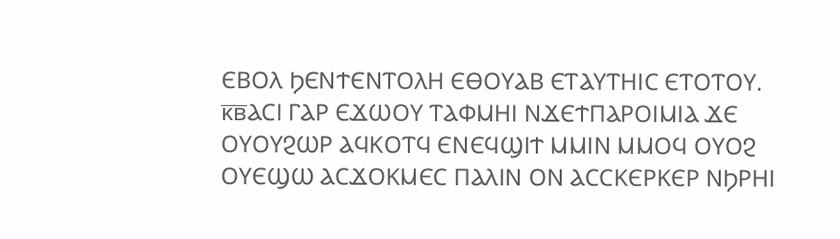ⲈⲂⲞⲖ ϦⲈⲚϮⲈⲚⲦⲞⲖⲎ ⲈⲐⲞⲨⲀⲂ ⲈⲦⲀⲨⲦⲎⲒⲤ ⲈⲦⲞⲦⲞⲨ.
ⲕ̅ⲃ̅ⲀⲤⲒ ⲄⲀⲢ ⲈϪⲰⲞⲨ ⲦⲀⲪⲘⲎⲒ ⲚϪⲈϮⲠⲀⲢⲞⲒⲘⲒⲀ ϪⲈ ⲞⲨⲞⲨϨⲰⲢ ⲀϤⲔⲞⲦϤ ⲈⲚⲈϤϢⲒϮ ⲘⲘⲒⲚ ⲘⲘⲞϤ ⲞⲨⲞϨ ⲞⲨⲈϢⲰ ⲀⲤϪⲞⲔⲘⲈⲤ ⲠⲀⲖⲒⲚ ⲞⲚ ⲀⲤⲤⲔⲈⲢⲔⲈⲢ ⲚϦⲢⲎⲒ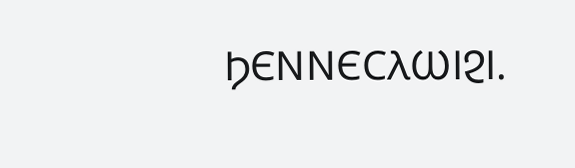ϦⲈⲚⲚⲈⲤⲖⲰⲒϨⲒ.